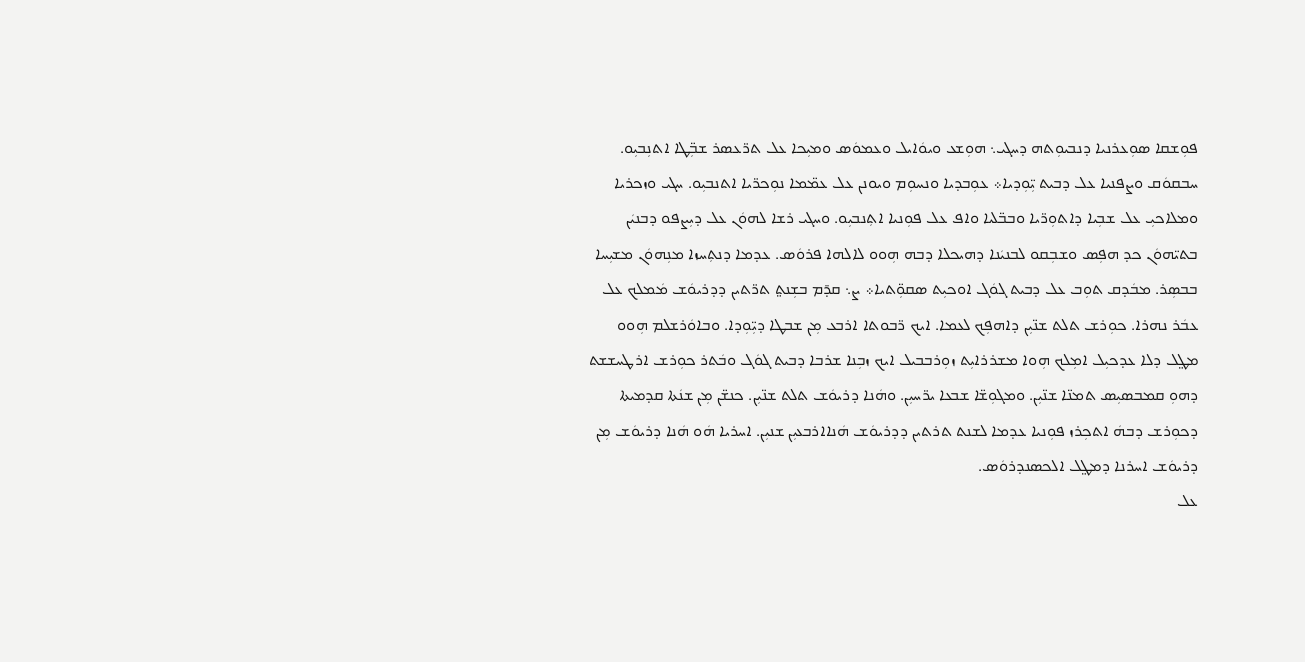ܦܘܼܫܩܐ ܣܘܼܥܪܢܝܐ ܕܢܒܝܘܼܬܗ ܕܚܓܝ܆ ܗܘܼܫܥ ܘܝܘܿܐܝܠ ܘܥܡܘܿܣ ܘܡܝܼܟܐ ܥܠ ܬܪ̈ܥܣܪ ܫܒܼ̈ܛܐ ܐܬܢܼܒܝܼܘ. ܚܒܩܘܿܩ ܘܨܦܢܝܐ ܥܠ ܕܒܝܬ ܝܼ̈ܘܼܕܝܐ܀ ܥܘܼܒܕܝܐ ܘܢܚܘܼܡ ܘܝܘܢܢ ܥܠ ܥܡ̈ܡܐ ܢܘܼܟܪ̈ܝܐ ܐܬܢܒܝܼܘ. ܚܓܝ ܘܙܟܪܝܐ ܘܡܠܐܟܝܼ ܥܠ ܫܒܼܝܐ ܕܐܬܘܼܪ̈ܝܐ ܘܒܒ̈ܠܝܐ ܘܐܦ ܥܠ ܦܘܼܢܝܐ ܐܬܼܢܒܝܼܘ. ܘܚܓܝ ܪܫܐ ܠܗܘܿܢ ܥܠ ܕܝܼܨܦܘ ܕܒܢܝܿܢ ܒܬܝ̈ܗܘܿܢ ܟܕ ܗܦܼܣ ܘܫܒܼܩܘ ܠܒܢܝܿܢܐ ܕܗܝܟܠܐ ܕܒܗ ܗܼܘܘ ܠܐܠܗܐ ܦܪܘܿܣ. ܥܕܡܐ ܕܢܬܼܚܙܐ ܡܢܼܗܘܿܢ ܡܫܝܼܚܐ ܒܒܣܼܪ. ܡܒܿܕܩ ܬܘܼܒ ܥܠ ܕܒܝܬ ܓܘܿܓ ܐܘܟܝܼܬ ܣܩܘܼ̈ܬܝܐ܀ ܨ܆ ܩܕ̄ܡ ܒܫܼܢܬ݀ ܬܪ̈ܬܝܢ ܕܕܪܝܘܿܫ ܡܿܡܠܟ ܥܠ ܥܒܿܪ ܢܗܪܐ. ܟܘܼܪܫ ܬܠܬ ܫܢ̈ܝܼܢ ܕܐܗܦܼܟ ܠܥܡܐ. ܐܝܟ ܪ̈ܒܘܬܐ ܐܪܒܥ ܡܼܢ ܫܒܛܐ ܕܝܼ̈ܘܼܕܐ. ܘܒܐܘܿܪܫܠܡ ܗܼܘܘ ܡܛ݀ܠ ܕܠܐ ܥܕܟܝܼܠ ܐܡܼܠܟ ܗܼܘܐ ܡܫܪܪܐܝܼܬ ܙܘܼܪܒܒܝܠ ܐܝܟ ܙܒܼܢܐ ܫܪܒܐ ܕܒܝܬ ܓܘܿܓ ܘܒܿܬܪ ܟܘܼܪܫ ܐܪܛܚܫܫܬ ܕܗܘܼ ܩܡܒܣܝܼܣ ܬܡܢ̈ܐ ܫܢ̈ܝܼܢ. ܘܡܓܘܼܫ̈ܐ ܫܒܥܐ ܝܪ̈ܚܝܼܢ. ܘܗܿܢܐ ܕܪܝܘܿܫ ܬܠܬ ܫܢ̈ܝܼܢ. ܟܢܫ̈ܢ ܡܼܢ ܫܢܿܬܐ ܩܕܡܝܬܐ ܕܟܘܼܪܫ ܕܒܗܿ ܐܬܟܼܪܙ ܦܘܼܢܝܐ ܥܕܡܐ ܠܫܢܬ ܬܪܬܝܢ ܕܕܪܝܘܿܫ ܗܿܢܐܐܪܒܥܝܼܢ ܫܢܝܼܢ. ܐܚܪܝܐ ܗܿܘ ܗܿܢܐ ܕܪܝܘܿܫ ܡܼܢ ܕܪܝܘܿܫ ܐܚܪܢܐ ܕܡܛ݀ܠ ܐܠܟܣܢܕܪܘܿܣ.
ܥܠ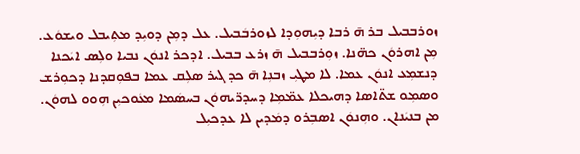ܙܘܪܒܒܝܠ ܒܪ ܗ̄ ܪܒܐ ܕܝܼܗܘܼܕܐ ܠܙܘܪܒܿܒܝܠ. ܥܠ ܕܡܼܢ ܕܘܝܼܕ ܡܬܼܝܒܠ ܘܝܫܘܿܥ. ܡܼܢ ܐܗܪܘܿܢ ܟܗ̈ܢܐ. ܙܘܼܪܒܒܝܠ ܗ̄ ܙܪܥ ܒܒܝܠ. ܐܕܟܪ ܐܢܘܿܢ ܢܒܝܐ ܘܠܼܣ ܐܝܿܟܢܐ ܕܢܫܡܼܥ ܐܢܘܿܢ ܥܡܐ. ܠܐ ܡܛܝܼ ܙܒܢܼܐ ܗ̄ ܟܕ ܓܝܪ ܣܠܼܩ ܥܡܐ ܒܦܘܼܩܕܢܐ ܕܟܘܼܪܫ ܘܣܡܼܘ ܫܬ̈ܐܣܐ ܕܗܝܟܠܐ ܥܡ̈ܡܼܐ ܕܚܕܪ̈ܝܗܘܿܢ ܒܚܣܿܡܐ ܡܥܿܘܟܝܼܢ ܗܼܘܘ ܠܗܘܿܢ. ܡܢ ܒܢܝܿܢܐܢ. ܘܗܼܢܘܿܢ ܐܣܒܼܪܘ ܕܡܿܕܝܢ ܠܐ ܥܕܟܝܼܠ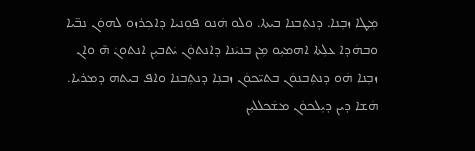ܡܼܛܐ ܙܒܼܢܐ. ܕܢܬܼܒܢܐ ܒܝܬܐ. ܘܠܘ ܗܿܢܘ ܦܘܼܢܝܐ ܕܐܟܼܪܙܘ ܠܗܘܿܢ ܢܒ̈ܝܐ ܘܒܗܿܕܐ ܥܠܼܬܐ ܐܗܡܝܼܘ ܡܼܢ ܒܢܝܿܢܐ ܕܐܢܬܘܿܢ ܝܿܬܒܝܼܢ ܐܢܬܘܢܿ ܗ̄ ܘܐܢ ܙܒܼܢܐ ܗܿܘ ܕܢܬܼܒܢܘܿܢ ܒܬܝ̈ܟܘܿܢ ܙܒܢܼܐ ܕܢܬܼܒܢܐ ܘܐܦ ܒܝܬܗ ܕܡܪܝܐ. ܗܿܫܐ ܕܝܢ ܕܝܼܠܟܘܿܢ ܡܫܿܟܠܠܝܼܢ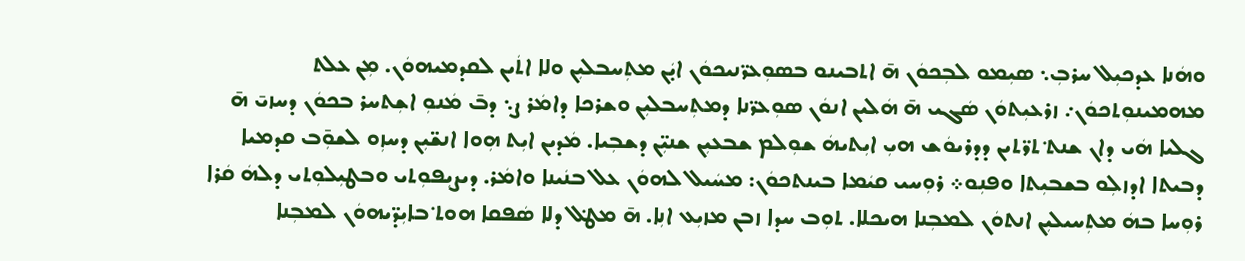ܘܗܿܢܐ ܥܕܟܝܼܠ ܚܪܒܼ܆ ܣܝܼܡܘ ܠܒܼܟܘܿܢ ܗ̄ ܐܬܒܝܢܘ ܒܣܘܼܥܪ̈ܢܝܟܘܿܢ ܐܝ̣ܿܢ ܡܬܼܚܒܠܝܼܢ ܘܠܐ ܐܬܿܝܢ ܠܩܕܡܝܗܘܿܢ. ܡܼܢ ܥܠܬ ܡܗܡܝܢܘܼܬܟܘܿܢ܇ ܙܪܥܝܼܬܘܿܢ ܣܿܓܝ ܗ̄ ܗܿܠܝܢ ܐܢܘܿܢ ܣܘܼܥܪ̈ܢܐ ܕܡܬܼܚܒܠܝܼܢ ܘܫܪܟܐ ܕܐܡܿܪ ܨ܆ ܕܒ̄ ܡܿܢܘܼ ܐܫܼܬܚܪ ܒܟܘܿܢ ܕܚܙܝ̄ ܗ̄ ܓܠܝܐ ܗܿܝ ܕܐܢ ܫܢܬ݀ ܬܪ̈ܬܝܢ ܕܕܪܝܘܿܫ ܗܝܼ ܐܝܼܬܝܗܿ ܫܘܼܠܡ ܫܒܥܝܼܢ ܫܢܝܼ̈ܢ ܕܫܒܼܝܐ. ܡܿܕܝܢ ܐܝܼܬ ܗܼܘܐ ܐܢܫ̈ܝܼܢ ܕܚܙܼܘ ܠܫܘܼ̄ܒ ܩܕܡܝܐ ܕܒܝܬܐ ܐܕܙܠܼܘ ܒܫܒܝܼܬܐ ܘܦܢܼܘ܀ ܪܘܼܚܝ ܩܝܿܡܐ ܒܝܢܬܟܘܿܢ: ܡܚܿܝܠ ܠܗܘܿܢ ܥܠ ܒܢܿܝܢܐ ܘܐܡܿܪ. ܕܝܨܝܼܦܘܼܬܝ ܘܒܛܝܼܠܘܼܬܝ ܕܠܗܿ ܩܿܪܐ ܪܘܼܚܐ ܒܗܿ ܡܬܼܚܝܠܝܼܢ ܐܢܬܘܿܢ ܠܡܒܼܢܐ ܗܝܟܠܐ. ܬܘܼܒ ܚܕܐ ܙܒܢ ܡܙܝܼܥ ܐܢܼܐ. ܗ̄ ܡܛ݀ܠ ܕܠܐ ܣܿܦܩܐ ܗܘܬ݀ ܒܐܝܼܕ̈ܝܗܘܿܢ ܠܡܒܼܢܐ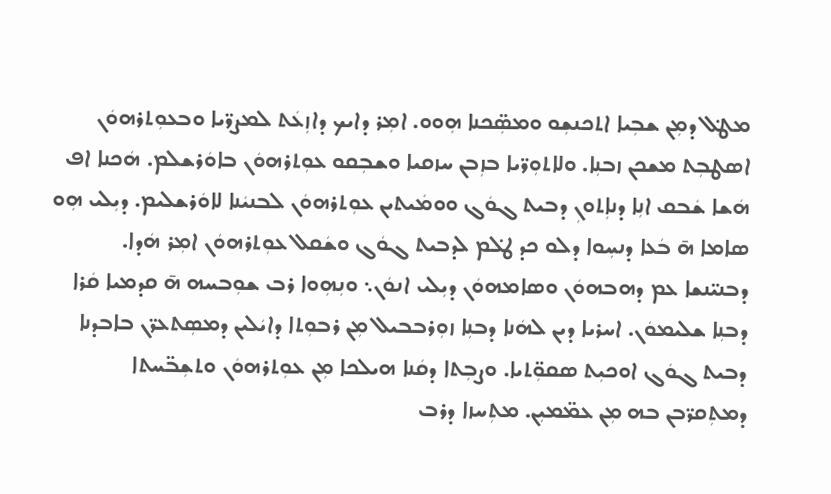ܡܛ݀ܠ ܕܡܼܢ ܫܒܼܝܐ ܐܬܟܢܫܼܘ ܘܡܣܼ̈ܟܢܐ ܗܼܘܘ. ܐܡܼܪ ܕܐܝܟ ܕܐܙܼܥܿܬ ܠܡܨܪ̈ܝܐ ܘܒܥܘܼܬܪܗܘܿܢ ܐܣܛܒܼܬ ܡܫܟܢ ܙܒܢܼܐ. ܘܠܐܬܘܼܪ̈ܝܐ ܒܙܼܒܢ ܚܙܩܝܐ ܘܫܒܼܩܘ ܥܘܼܬܪܗܘܿܢ ܒܐܘܿܪܫܠܡ. ܗܿܟܢܐ ܐܦ ܗܿܫܐ ܫܿܒܩ ܐܢܼܐ ܕܢܐܼܬܘܢܼ ܕܒܝܬ ܓܘܿܓ ܘܘܡܿܝܬܝܢ ܥܘܼܬܪܗܘܿܢ ܠܒܢܝܿܢܐ ܠܐܘܿܪܫܠܝܡ. ܕܝܼܠܝ ܗܼܘ ܣܐܡܐ ܗ̄ ܒܿܥܐ ܕܢܚܼܘܐ ܕܠܘ ܟܕ ܛ݀ܠܡ ܠܕܒܝܬ ܓܘܿܓ ܘܫܿܩܠ ܥܘܼܬܪܗܘܿܢ ܐܡܼܪ ܗܿܕܐ. ܕܒܢܝ̈ܢܫܐ ܥܡ ܕܗܒܗܘܿܢ ܘܣܐܡܗܘܿܢ ܕܝܼܠܝ ܐܢܘܿܢ܆ ܘܢܼܗܼܘܐ ܪܒ ܫܘܼܒܚܗ ܗ̄ ܩܕܡܝܐ ܩܿܪܐ ܕܒܢܼܐ ܫܠܝܡܘܿܢ. ܐܚܪܝܐ ܕܝܢ ܠܗܿܢܐ ܕܒܢܼܐ ܙܘܼܪܒܒܝܠ ܡܼܢ ܪܒܘܼܬܐ ܕܐܝܿܠܝܢ ܕܡܣܼܬܥܪ̈ܢ ܒܐܒܕܢܐ ܕܒܝܬ ܓܘܿܓ ܐܘܟܝܼܬ ܣܩܘܼ̈ܬܝܐ. ܘܨܒܼܬܐ ܕܩܿܢܐ ܗܝܠܟܐ ܡܼܢ ܥܘܼܬܪܗܘܿܢ ܘܬܫܼܒ̈ܚܬܐ ܕܡܬܼܩܪ̈ܒܢ ܒܗ ܡܼܢ ܥܡ̈ܡܝܼܢ. ܡܬܼܚܙܐ ܕܪܒ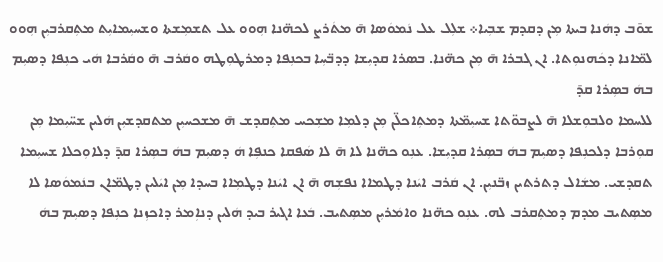ܫܘ̄ܒ ܕܗܿܢܐ ܒܝܬܐ ܡܼܢ ܕܩܕܡ ܫܒܼܝܐ܀ ܫܠܼܠ ܥܠ ܢܿܡܘܿܣܐ ܗ̄ ܡܬܿܪܨ ܠܟܗ̈ܢܐ ܗܼܘܘ ܥܠ ܬܫܡܼܫܬܐ ܘܫܚܝܼܡܐܝܼܬ ܡܬܼܩܪܒܝܼܢ ܗܼܘܘ ܠܡ̈ܐܢܐ ܕܟܿܗܢܘܼܬܐ. ܐܢ ܓܒܪܐ ܗ̄ ܡܼܢ ܟܗ̈ܢܐ. ܒܣܪܐ ܩܕܝܼܫܐ ܕܕܒ̈ܚܼܐ ܒܟܢܼܦܐ ܕܡܪܛܘܼܛܗ ܘܩܿܪܒ ܗ̄ ܘܩܿܪܒܐ ܗܿܝ ܟܢܼܦܐ ܕܣܝܼܡ ܒܗܿ ܒܣܼܪܐ ܩܕ̄
ܠܠܚܡܐ ܘܠܒܘܼܫܠܐ ܗ̄ ܠܨܒܘ̈ܬܐ ܫܚܝܼܡ̈ܬܐ ܕܡܬܼܐܟܠ̈ܢ ܡܼܢ ܕܠܡܼܐ ܡܫܼܟܚ ܡܬܼܩܕܫ ܗ̄ ܡܫܟܚܝܼܢ ܡܬܩܕܫܝܼܢ ܗܿܠܝܢ ܫܚ̈ܝܼܡܐ ܡܼܢ ܩܘܼܪܒܐ ܕܠܟܢܼܦܐ ܕܣܝܼܡ ܒܗܿ ܒܣܼܪܐ ܩܕܝܼܫܐ. ܥܢܼܘ ܟܗ̈ܢܐ ܠܐ ܗ̄ ܠܐ ܣܿܦܩܐ ܟܢܦܼܐ ܗܿ ܕܣܝܼܡ ܒܗܿ ܒܣܼܪܐ ܩܕ̄ ܕܠܐܘܼܟܠܐ ܫܚܝܼܡܐ ܬܩܕܫܝ. ܡܫܿܐܠ ܕܬܪܬܝܢ ܙܒ̈ܢܝܼܢ. ܐܢ ܩܿܪܒ ܐܝܿܢܐ ܕܛܡܐܐ ܢܦܫܼܗ ܗ̄ ܐܢ ܐܝܿܢܐ ܕܛܡܼܐܐ ܒܚܕܐ ܡܼܢ ܐܝܿܠܝܢ ܕܛܡ̈ܐܢ ܒܢܿܡܘܿܣܐ ܠܐ ܡܣܼܬܝܒ ܡܕܡ ܕܡܬܼܩܪܒ ܠܗ. ܥܢܼܘ ܟܗ̈ܢܐ ܘܐܡܿܪܝܼܢ ܡܣܼܬܝܒ. ܒܿܥܐ ܐܓܝܪ ܒܝܕ ܗܿܠܝܢ ܕܢܐܼܡܪ ܕܐܟܙܼܢܐ ܟܢܼܦܐ ܕܣܝܼܡ ܒܗܿ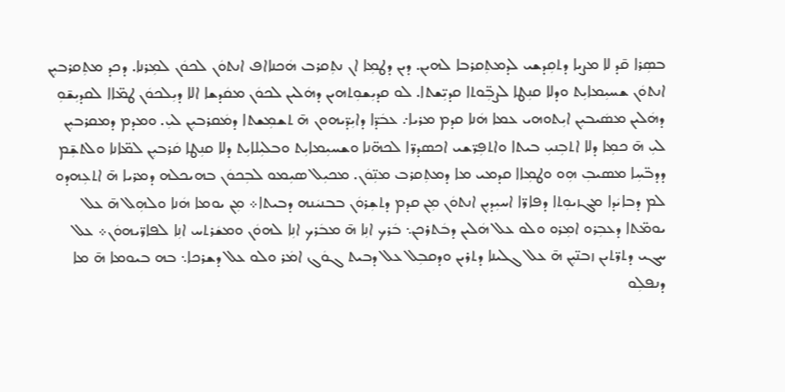ܒܣܼܪܐ ܩ̄ܕ ܠܐ ܡܨܝܐ ܕܬܩܼܕܫܝ ܠܕܡܬܼܩܪܒܐ ܠܗܝܢ. ܕܝܢ ܕܛܡܼܐ ܐܢ ܢܬܼܩܪܒ ܗܿܟܢܐܐܦ ܐܢܬܘܿܢ ܠܟܘܿܢ ܠܡܼܪܢܐ. ܕܟܕ ܡܬܼܩܪܒܝܼܢ ܐܢܬܘܿܢ ܫܚܝܼܡܐܝܼܬ ܘܕܠܐ ܩܢܼܛܐ ܠܨܒܼ̈ܘܬܐ ܩܕܝܼ̈ܫܬܐ. ܠܘ ܩܕܝܼܫܘܼܬܗܝܢ ܕܗܿܠܝܢ ܠܟܘܿܢ ܡܩܿܕܫܐ ܐܠܐ ܕܝܼܠܟܘܿܢ ܛܡ̈ܐܐ ܠܩܕܝܼܫ̄ܘܼ ܕܗܿܠܝܢ ܡܣܿܝܒܝܼܢ ܐܝܼܬܘܗܝ ܥܡܐ ܗܿܢܐ ܩܕܡ ܡܪܝܐ܇ ܥܒܿܕ̈ܐ ܕܐܝܼܕ̈ܝܗܘܢ ܗ̄ ܬܫܡܼܫܬܐ ܕܡܿܩܪܒܝܼܢ ܠܝܼ. ܘܡܕܡ ܕܡܩܪܒܝܼܢ ܠܝܼ ܗ̄ ܟܡܼܐ ܕܠܐ ܐܬܒܼܢܝܼ ܒܝܬܐ ܘܐܬܦܼܪ̈ܫܝ ܐܟܣܕܪ̈ܐ ܠܟܗ̈ܢܐ ܘܫܚܝܼܡܐܝܼܬ ܘܒܠܝܼܠܐܝܼܬ ܕܠܐ ܩܢܼܛܐ ܩܿܪܒܝܼܢ ܠܡ̈ܐܢܐ ܘܠܬܫܼ̄ܡ ܕܕܒ̈ܚܼܐ ܡܣܝܒܼ ܗܼܘ ܘܛܡܼܐܐ ܩܕܡܝ ܡܐ ܕܡܬܼܩܪܒ ܡܢܼ̈ܘܿܢ. ܡܟܝܼܠ ܣܝܼܡܘ ܠܒܼܟܘܿܢ ܒܗܝܟܠܗ ܕܡܪܝܐ ܗ̄ ܐܬܥܼܗܕܘ ܠܡ ܕܒܐܝܿܕܐ ܡܓܙܝܘܼܬܐ ܕܦܐܪ̈ܐ ܐܚܝܼܕܝܼܢ ܐܢܬܘܿܢ ܡܼܢ ܩܕܡ ܕܬܫܼܪܘܿܢ ܒܒܢܝܿܢܗ ܕܒܝܬܐ܀ ܡܼܢ ܝܘܡܐ ܗܿܢܐ ܘܠܗܼܠ ܗ̄ ܥܠ ܝܘܡ̈ܬܐ ܕܥܒܼܪܘ ܐܡܼܪܘ ܘܠܘ ܥܠ ܗܿܠܝܢ ܕܒܿܬܪܟܢ܆ ܒܿܪܟ ܐܢܼܐ ܗ̄ ܡܒܿܪܟ ܐܢܼܐ ܠܗܘܿܢ ܘܡܫܿܪܬܚ ܐܢܼܐ ܠܦܐܪ̈ܝܗܘܿܢ܀ ܥܠ ܚܓܝ ܕܬܪ̈ܬܝܢ ܙܒܢ̈ܝܼܢ ܗ̄ ܥܠ ܓܠܝܢܐ ܕܬܪܝܢ ܘܕܩܒܼܠ ܥܠ ܕܒܝܬ ܓܘܿܓ ܐܡܿܪ ܘܠܘ ܥܠ ܕܫܪܟܐ܆ ܒܗ ܒܝܘܡܐ ܗ̄ ܡܐ ܕܢܦܠܼܘ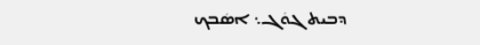ܕܒܝܬ ܓܘܿܓ܆ ܐܣܿܒܟ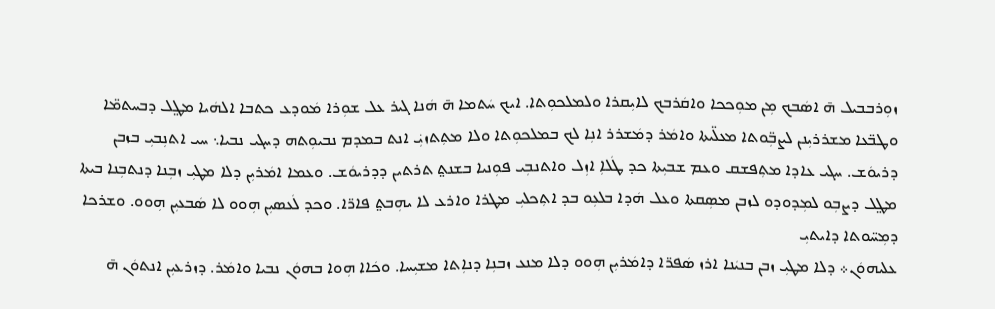ܙܘܼܪܒܒܝܠ ܗ̄ ܐܣܿܒܟ ܡܼܢ ܡܘܼܟܟܐ ܘܐܩܿܪܒܟ ܠܐܝܼܩܪܐ ܘܠܡܠܟܘܼܬܐ. ܐܝܟ ܚܿܬܡܐ ܗ̄ ܗܿܢܐ ܓܝܪ ܥܠ ܫܘܼܪܐ ܡܿܘܕܥ ܟܬܒܐ ܐܠܗܿܝܐ ܡܛ݀ܠ ܕܒܚܬܡ̈ܐ ܘܛܒ̈ܥܐ ܡܫܪܪܝܼܢܢ ܠܨܒܼ̈ܘܬܐ ܡܥܠ̈ܝܬܐ ܘܐܡܿܪ ܕܡܿܫܪܪ ܐܢܼܐ ܠܟ ܒܡܠܟܘܼܬܐ ܘܠܐ ܡܬܼܬܙܝܼ݁ ܐܢܬ ܒܡܕܡ ܢܒܝܘܼܬܗ ܕܚܓܝ ܢܒܝܐ܆ ܚܝ ܐܬܢܼܒܝܼ ܒܙܒܢ ܕܪܝܘܿܫ. ܚܓܝ ܥܐܕܐ ܡܬܼܦܫܩ ܘܥܡ ܫܒܝܼܬܐ ܟܕ ܛܿܠܐܼ ܐܙܼܠ ܘܐܬܢܒܼܝ ܦܘܼܢܝܐ ܒܫܢܬ݀ ܬܪܬܝܢ ܕܕܪܝܘܿܫ. ܘܥܡܐ ܐܡܿܪܝܼܢ ܕܠܐ ܡܛܝܼ ܙܒܼܢܐ ܕܢܬܒܼܢܐ ܒܝܬܐ ܡܛ݀ܠ ܕܨܒܼܘ ܠܡܼܕܘܕܘ ܠܙܒܢ ܡܣܼܩܬܐ ܘܥܠ ܗܿܕܐ ܒܠܥܼܘ ܒܕ ܐܬܼܟܠܝܼ ܡܛܪܐ ܘܐܪܥ ܠܐ ܝܗܼܒܬ݀ ܦܐܪ̈ܐ. ܘܟܕ ܠܿܥܣܝܼܢ ܗܼܘܘ ܠܐ ܣܿܒܥܝܼܢ ܗܼܘܘ. ܘܫܪܟܐ ܕܡܼܚ̈ܘܬܐ ܕܐܝܬܝܼ
ܥܠܝܗܘܿܢ܀ ܕܠܐ ܡܛܝܼ ܙܒܢ ܒܢܝܿܢܐ ܐܪܙ ܣܿܦܪ̈ܐ ܕܐܡܿܪܝܼܢ ܗܼܘܘ ܕܠܐ ܡܢܥ ܙܒܢܼܐ ܕܢܐܼܬܐ ܡܫܝܼܚܐ. ܘܟܿܐܐ ܗܼܘܐ ܒܗܘܿܢ ܢܒܝܐ ܘܐܡܿܪ. ܕܙܪܥܝܼܢ ܐܢܬܘܿܢ ܗ̄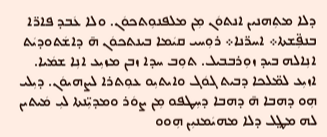ܕܠܐ ܡܬܼܗܢܝܢ ܐܢܬܘܿܢ ܡܼܢ ܡܠܦܢܘܼܬܟܘܿܢ. ܘܠܐ ܥܿܒܕ ܦܐܪ̈ܐ ܒܢܦܼ̈ܫܬܐ܀ ܐܚܪ̈ܢܐ܀ ܪܘܼܚܝ ܩܝܿܡܐ ܒܝܢܬܟܘܿܢ ܗ̄ ܕܐܫܿܬܘܕܝܿܬ ܐܢܼܐܠܗ ܒܝܕ ܙܘܼܪܒܒܝܠ. ܬܘܼܒ ܚܕܐ ܙܒܢ ܡܙܝܼܥ ܐܢܼܐ ܫܡܿܝܐ. ܐܙܝܼܥ ܠܡ̈ܠܟܐ ܕܒܝܬ ܓܘܿܓ ܘܐܝܬܝܼܘ ܥܘܼܬܪܐ ܠܨܗܝܘܿܢ. ܕܝܼܠܝ ܗܼܘ ܕܗܒܐ ܗ̄ ܕܗܒܐ ܕܚܼܛܦܘ ܡܼܢ ܨܘܿܪ ܘܡܕܝܼ̈ܢܬܐ ܠܝܼ ܡܿܝܬܝܢ ܠܗ ܡܛ݀ܠ ܕܠܐ ܡܗܝܿܡܢܝܼܢ ܗܼܘܘ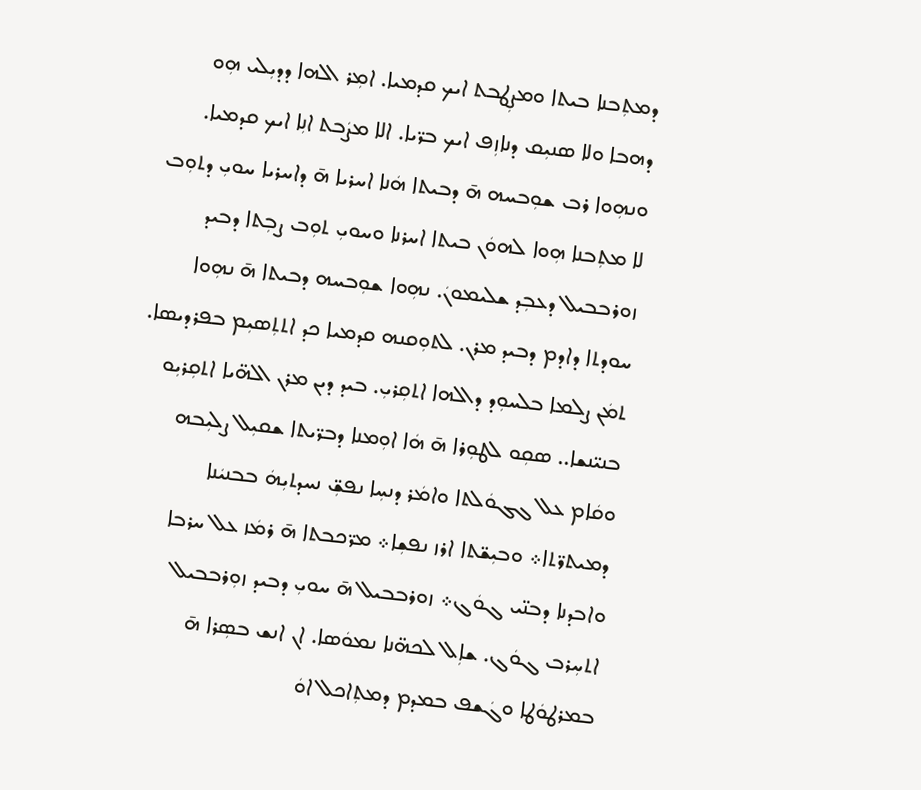ܕܡܬܼܒܢܐ ܒܝܬܐ ܘܡܨܼܛܒܬ ܐܝܟ ܩܕܡܝܐ. ܐܡܼܪ ܐܠܗܐ ܕܕܝܼܠܝ ܗܼܘ ܕܗܒܐ ܘܠܐ ܣܢܝܼܩ ܕܢܐܙܼܦ ܐܝܟ ܒܪ̈ܝܐ. ܐܠܐ ܡܨܿܒܬ ܐܢܼܐ ܐܝܟ ܩܕܡܝܐ. ܘܢܗܼܘܐ ܪܒ ܫܘܼܒܚܗ ܗ̄ ܕܒܝܬܐ ܗܿܢܐ ܐܚܪܝܐ ܗ̄ ܕܐܚܪܝܐ ܚܘܝܼ ܕܬܘܼܒ ܠܐ ܡܬܼܒܢܐ ܗܼܘܐ ܠܗܘܿܢ ܒܝܬܐ ܐܚܪܢܐ ܘܚܘܝܼ ܬܘܼܒ ܨܒܼܬܐ ܕܒܝܕ ܙܘܪܒܒܝܠ ܕܥܒܼܕ ܫܠܝܡܘܢܿ. ܢܗܼܘܐ ܫܘܼܒܚܗ ܕܒܝܬܐ ܗ̄ ܢܗܼܘܐ ܚܘܕܬܐ ܕܐܕܡ ܕܒܝܕ ܡܪܢ. ܠܬܘܼܩܢܗ ܩܕܡܝܐ ܟܕ ܐܬܬܼܣܝܼܡ ܒܦܪܕܝܣܐ. ܬܡܿܢ ܨܠܡܐ ܒܠܚܘܼܕ ܕܐܠܗܐ ܐܬܩܼܪܝܼ. ܒܝܕ ܕܝܢ ܡܪܢ ܐܠܗ̈ܝܐ ܐܬܩܼܪܝܼܘ ܒܢܝ̈ܢܫܐ.. ܣܩܼܘ ܠܛܘܼܪܐ ܗ̄ ܗܿܐ ܐܘܼܡܢܐ ܕܒܪ̈ܝܬܐ ܫܩܝܼܠ ܨܠܝܼܒܗ ܘܩܿܐܡ ܥܠ ܓܓܘܿܠܬܐ ܘܐܡܿܪ ܕܢܚܼܐ ܢܦܫܼ̈ ܢܚܕܬܝܼܗܿ ܒܒܢܝܿܢܐ ܕܡܝܬܪ̈ܬܐ܀ ܘܒܝܼܫ̈ܬܐ ܐܪܙ ܢܦܫܼܐ܀ ܡܪ̈ܟܒܬܐ ܗ̄ ܪܡܿܙ ܥܠ ܚܪܒܐ ܘܐܒܕܢܐ ܕܒܢ̈ܝ ܓܘܿܓ܀ ܙܘܪܒܒܝܠ ܗ̄ ܚܘܝܼ ܕܒܝܕ ܙܘܼܪܒܒܝܠ ܐܬܚܼܪܒ ܓܘܿܓ. ܫܐܼܠ ܠܟܗ̈ܢܐ ܢܡܘܿܣܐ. ܐܢ ܐܢܫ ܒܣܼܪܐ ܗ̄ ܒܡܪܛܘܿܛܐ ܘܓܿܫܦ ܒܡܕܡ ܕܡܬܼܐܟܠ ܐܘܿ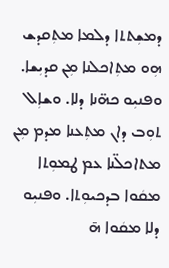ܕܡܫܼܬܬܐ ܕܠܡܐ ܡܬܼܩܕܫ ܗܼܘ ܡܬܼܐܟܠܢܐ ܡܼܢ ܩܕܝܼܫܐ. ܘܦܢܝܼܘ ܟܗ̈ܢܐ ܕܠܐ. ܘܫܐܼܠ ܬܘܼܒ ܕܐܢ ܡܬܼܥܢܐ ܡܕܡ ܡܼܢ ܡܬܐܟܠ̈ܢܐ ܥܡ ܛܡܘܼܬܐ ܡܩܿܘܐ ܒܕܟܝܘܼܬܐ. ܘܦܢܝܼܘ ܕܠܐ ܡܩܿܘܐ ܗ̄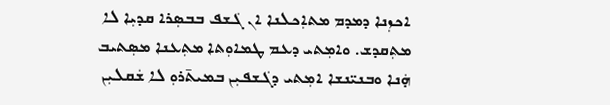ܐܟܙܼܢܐ ܕܡܕܡ ܡܬܐܼܟܠܢܐ ܐܢ ܓܿܫܦ ܒܒܣܼܪܐ ܩܕܝܼܐ ܠܐ ܡܬܼܩܕܫ. ܘܐܡܼܬܝ ܕܥܡ ܛܡܐܘܼܬܐ ܡܬܼܥܢܐ ܡܣܼܬܝܒ ܗ̣ܿܢܐ ܘܒܢܝ̈ܢܫܐ ܐܡܼܬܝ ܕܓܿܫܦܝܼܢ ܒܡܝܬ̄ܪܘܼ ܠܐ ܫܿܩܠܝܼܢ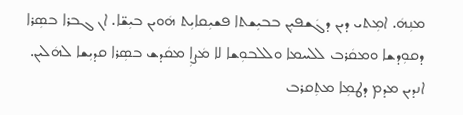ܡܢܼܗܿ. ܐܡܼܬܝ ܕܝܢ ܕܓܿܫܦܝܼܢ ܒܒܝܼܫܬܐ ܦܫܝܼܩܐܝܼܬ ܗܿܘܝܢ ܒܝܼܫ̈ܐ. ܐܢ ܓܒܪܐ ܒܣܼܪܐ ܕܩܘܼܕܫܐ ܘܡܩܿܪܒ ܠܠܚܡܐ ܘܠܠܒܘܼܫܐ ܠܐ ܡܿܨܐܼ ܡܩܿܕܫ ܒܣܼܪܐ ܩܕܝܼܫܐ ܠܗܿܠܝܢ. ܐܢܕܝܢ ܡܕܡ ܕܛܡܼܐ ܡܬܼܩܪܒ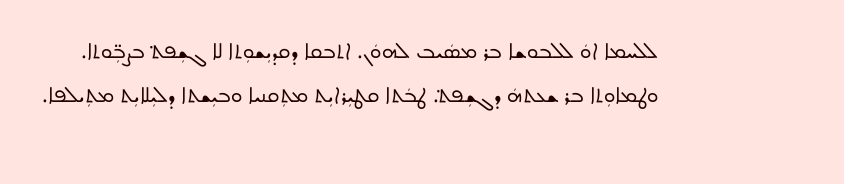ܠܠܚܡܐ ܐܘܿ ܠܠܒܘܫܐ ܒܪ ܡܣܿܝܒ ܠܗܘܿܢ. ܐܬܒܩܐ ܕܩܕܝܼܫܘܼܬܐ ܠܐ ܓܫܼܦܬ݀ ܒܨܒܼ̈ܘܬܐ. ܘܛܡܐܘܼܬܐ ܒܪ ܫܥܬܗܿ ܕܓܫܼܦܬ݀. ܛܒܿܬܐ ܩܛܝܼܪܐܝܼܬ ܡܬܼܩܢܝܐ ܘܒܝܼܫܬܐ ܕܠܝܼܠܐܝܼܬ ܡܬܼܝܠܦܐ.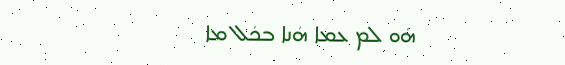ܗܿܘ ܠܡ ܥܡܐ ܗܿܢܐ ܒܟܿܠ ܡܐ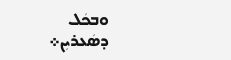ܘܒܟܿܠ ܕܣܿܥܪܝܼܢ܀